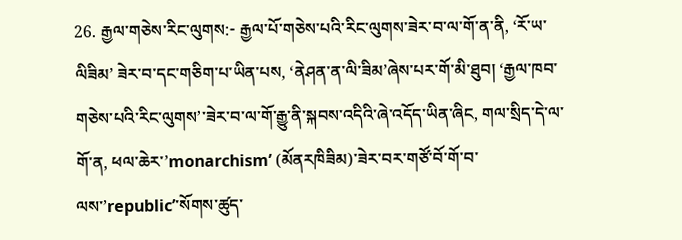26. རྒྱལ་གཅེས་རིང་ལུགས:- རྒྱལ་པོ་གཅེས་པའི་རིང་ལུགས་ཟེར་བ་ལ་གོ་ན་ནི, ‘རོ་ཡ་ལིཟིམ’ ཟེར་བ་དང་གཅིག་པ་ཡིན་པས, ‘ནེཤན་ན་ལི་ཟིམ’ཞེས་པར་གོ་མི་ཐུབ། ‘རྒྱལ་ཁབ་གཅེས་པའི་རིང་ལུགས’་ཟེར་བ་ལ་གོ་རྒྱུ་ནི་སྐབས་འདིའི་ཞེ་འདོད་ཡིན་ཞིང, གལ་སྲིད་དེ་ལ་གོ་ན, ཕལ་ཆེར་’monarchism’ (མོནརཁིཟིམ)་ཟེར་བར་གཙོ་བོ་གོ་བ་ལས་’republic’་སོགས་ཚུད་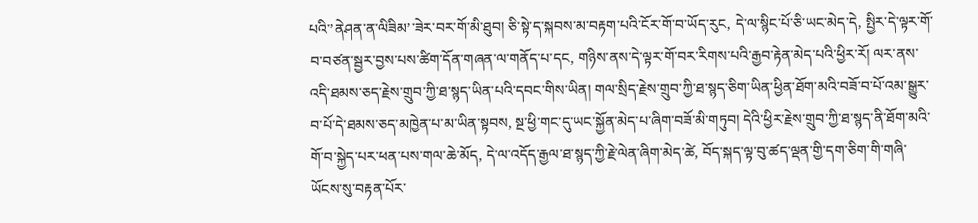པའི་’ནེཤན་ན་ལིཟིམ’་ཟེར་བར་གོ་མི་ཐུབ། ཅི་སྟེ་ད་སྐབས་མ་བརྟག་པའི་ངོར་གོ་བ་ཡོད་རུང, དེ་ལ་སྙིང་པོ་ཅི་ཡང་མེད་དེ, སྤྱིར་དེ་ལྟར་གོ་བ་བཙན་སྦྱར་བྱས་པས་ཚིག་དོན་གཞན་ལ་གནོད་པ་དང, གཉིས་ནས་དེ་ལྟར་གོ་བར་རིགས་པའི་རྒྱབ་རྟེན་མེད་པའི་ཕྱིར་རོ། ལར་ནས་འདི་ཐམས་ཅད་རྗེས་གྲུབ་ཀྱི་ཐ་སྙད་ཡིན་པའི་དབང་གིས་ཡིན། གལ་སྲིད་རྗེས་གྲུབ་ཀྱི་ཐ་སྙད་ཅིག་ཡིན་ཕྱིན་ཐོག་མའི་བཟོ་བ་པོ་འམ་སྒྱུར་བ་པོ་དེ་ཐམས་ཅད་མཁྱེན་པ་མ་ཡིན་སྟབས, སྔ་ཕྱི་གང་དུ་ཡང་སྐྱོན་མེད་པ་ཞིག་བཟོ་མི་གཏུབ། དེའི་ཕྱིར་རྗེས་གྲུབ་ཀྱི་ཐ་སྙད་ནི་ཐོག་མའི་གོ་བ་སྐྱེད་པར་ཕན་པས་གལ་ཆེ་མོད, དེ་ལ་འདོད་རྒྱལ་ཐ་སྙད་ཀྱི་རྗེ་ལེན་ཞིག་མེད་ཚེ, བོད་སྐད་ལྟ་བུ་ཚད་ལྡན་གྱི་དག་ཅིག་གི་གཞི་ཡོངས་སུ་བརྟན་པོར་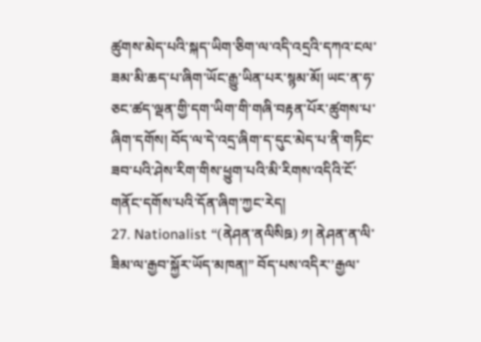ཚུགས་མེད་པའི་སྐད་ཡིག་ཅིག་ལ་འདི་འདྲའི་དཀའ་ངལ་ཟམ་མི་ཆད་པ་ཞིག་ཡོང་རྒྱུ་ཡིན་པར་སྙམ་མོ། ཡང་ན་ཧ་ཅང་ཚད་ལྡན་གྱི་དག་ཡིག་གི་གཞི་བརྟན་པོར་ཚུགས་པ་ཞིག་དགོས། བོད་ལ་དེ་འདྲ་ཞིག་ད་དུང་མེད་པ་ནི་གཏིང་ཟབ་པའི་ཤེས་རིག་གིས་ཕྱུག་པའི་མི་རིགས་འདིའི་ངོ་གནོང་དགོས་པའི་དོན་ཞིག་ཀྱང་རེད།
27. Nationalist “(ནེཤན་ནལིསིཋ) ༡། ནེཤན་ན་ལི་ཟིམ་ལ་རྒྱབ་སྐྱོར་ཡོད་མཁན།” བོད་པས་འདིར་’རྒྱལ་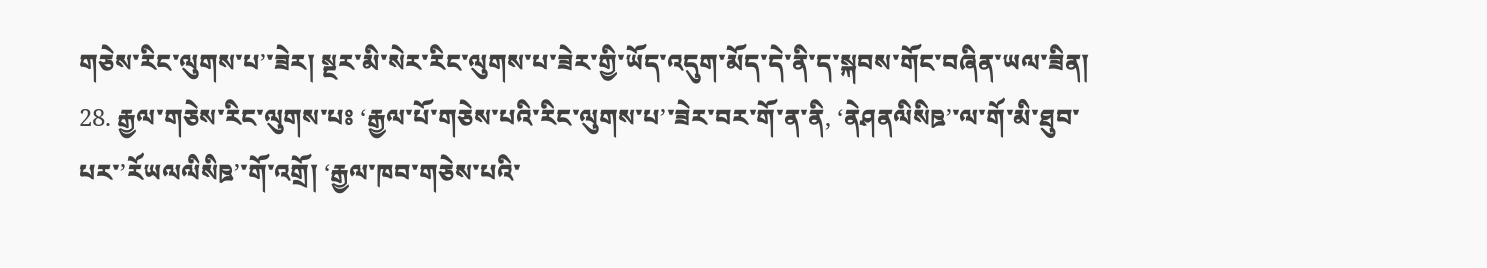གཅེས་རིང་ལུགས་པ’་ཟེར། སྔར་མི་སེར་རིང་ལུགས་པ་ཟེར་གྱི་ཡོད་འདུག་མོད་དེ་ནི་ད་སྐབས་གོང་བཞིན་ཡལ་ཟིན།
28. རྒྱལ་གཅེས་རིང་ལུགས་པཿ ‘རྒྱལ་པོ་གཅེས་པའི་རིང་ལུགས་པ’་ཟེར་བར་གོ་ན་ནི, ‘ནེཤནལིསིཋ’་ལ་གོ་མི་ཐུབ་པར་’རོཡལལིསིཋ’་གོ་འགྲོ། ‘རྒྱལ་ཁབ་གཅེས་པའི་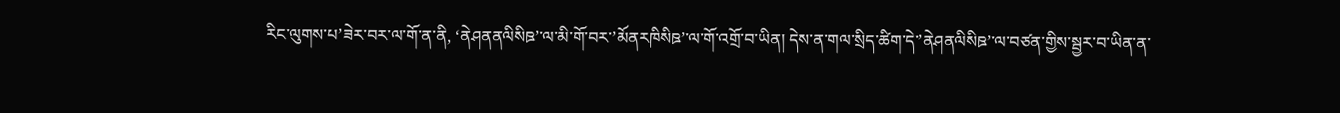རིང་ལུགས་པ’ཟེར་བར་ལ་གོ་ན་ནི, ‘ནེཤནནལིསིཋ’་ལ་མི་གོ་བར་’མོནརཁིསིཋ’་ལ་གོ་འགྲོ་བ་ཡིན། དེས་ན་གལ་སྲིད་ཚིག་དེ་’ནེཤནལིསིཋ’་ལ་བཙན་གྱིས་སྦྱར་བ་ཡིན་ན་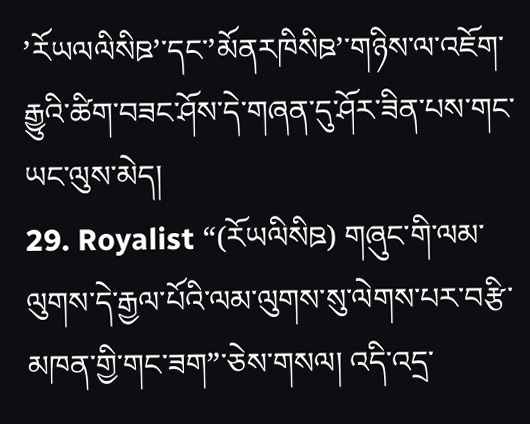’རོཡལལིསིཋ’་དང་’མོནརཁིསིཋ’་གཉིས་ལ་འཇོག་རྒྱུའི་ཚིག་བཟང་ཤོས་དེ་གཞན་དུ་ཤོར་ཟིན་པས་གང་ཡང་ལུས་མེད།
29. Royalist “(རོཡལིསིཋ) གཞུང་གི་ལམ་ལུགས་དེ་རྒྱལ་པོའི་ལམ་ལུགས་སུ་ལེགས་པར་བརྩི་མཁན་གྱི་གང་ཟག”་ཅེས་གསལ། འདི་འདྲ་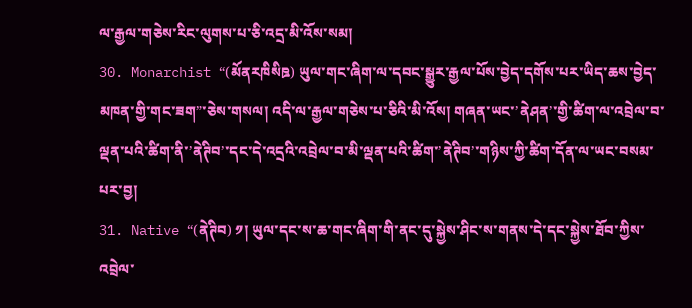ལ་རྒྱལ་གཅེས་རིང་ལུགས་པ་ཅི་འདྲ་མི་འོས་སམ།
30. Monarchist “(མོནརཁིསིཋ) ཡུལ་གང་ཞིག་ལ་དབང་སྒྱུར་རྒྱལ་པོས་བྱེད་དགོས་པར་ཡིད་ཆས་བྱེད་མཁན་གྱི་གང་ཟག”་ཅེས་གསལ། འདི་ལ་རྒྱལ་གཅེས་པ་ཅིའི་མི་འོས། གཞན་ཡང་’ནེཤན’་གྱི་ཚིག་ལ་འབྲེལ་བ་ལྡན་པའི་ཚིག་ནི་’ནེཊིབ’་དང་དེ་འདྲའི་འབྲེལ་བ་མི་ལྡན་པའི་ཚིག་’ནེཊིབ’་གཉིས་ཀྱི་ཚིག་དོན་ལ་ཡང་བསམ་པར་བྱ།
31. Native “(ནེཊིབ) ༡། ཡུལ་དང་ས་ཆ་གང་ཞིག་གི་ནང་དུ་སྐྱེས་ཤིང་ས་གནས་དེ་དང་སྐྱེས་ཐོབ་ཀྱིས་འབྲེལ་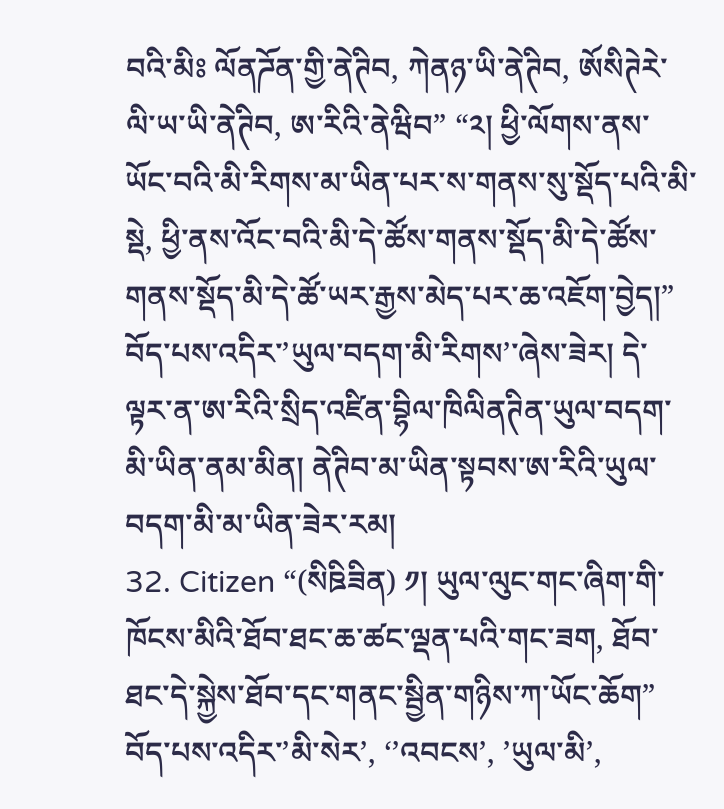བའི་མིཿ ལོནཌོན་གྱི་ནེཊིབ, ཀེནཉ་ཡི་ནེཊིབ, ཨོསིཊེརེ་ལི་ཡ་ཡི་ནེཊིབ, ཨ་རིའི་ནེཝིབ” “༢། ཕྱི་ལོགས་ནས་ཡོང་བའི་མི་རིགས་མ་ཡིན་པར་ས་གནས་སུ་སྡོད་པའི་མི་སྡེ, ཕྱི་ནས་འོང་བའི་མི་དེ་ཚོས་གནས་སྡོད་མི་དེ་ཚོས་གནས་སྡོད་མི་དེ་ཚོ་ཡར་རྒྱས་མེད་པར་ཆ་འཇོག་བྱེད།” བོད་པས་འདིར་’ཡུལ་བདག་མི་རིགས’་ཞེས་ཟེར། དེ་ལྟར་ན་ཨ་རིའི་སྲིད་འཛིན་བྷིལ་ཁིལིནཊིན་ཡུལ་བདག་མི་ཡིན་ནམ་མིན། ནེཊིབ་མ་ཡིན་སྟབས་ཨ་རིའི་ཡུལ་བདག་མི་མ་ཡིན་ཟེར་རམ།
32. Citizen “(སིཋིཟིན) ༡། ཡུལ་ལུང་གང་ཞིག་གི་ཁོངས་མིའི་ཐོབ་ཐང་ཆ་ཚང་ལྡན་པའི་གང་ཟག, ཐོབ་ཐང་དེ་སྐྱེས་ཐོབ་དང་གནང་སྦྱིན་གཉིས་ཀ་ཡོང་ཆོག” བོད་པས་འདིར་’མི་སེར’, ‘’འབངས’, ’ཡུལ་མི’,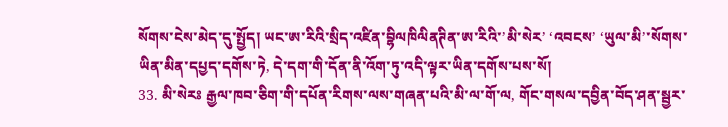སོགས་ངེས་མེད་དུ་སྤྱོད། ཡང་ཨ་རིའི་སྲིད་འཛིན་བྷིལཁིལིནཊིན་ཨ་རིའི་’མི་སེར’ ‘འབངས’ ‘ཡུལ་མི’་སོགས་ཡིན་མིན་དཔྱད་དགོས་ཏེ, དེ་དག་གི་དོན་ནི་འོག་ཏུ་འདི་ལྟར་ཡིན་དགོས་པས་སོ།
33. མི་སེརཿ རྒྱལ་ཁབ་ཅིག་གི་དཔོན་རིགས་ལས་གཞན་པའི་མི་ལ་གོ་ལ, གོང་གསལ་དབྱིན་བོད་ཤན་སྦྱར་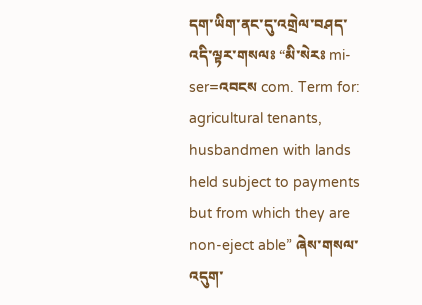དག་ཡིག་ནང་དུ་འགྲེལ་བཤད་འདི་ལྟར་གསལཿ “མི་སེརཿ mi-ser=འབངས com. Term for: agricultural tenants, husbandmen with lands held subject to payments but from which they are non-eject able” ཞེས་གསལ་འདུག་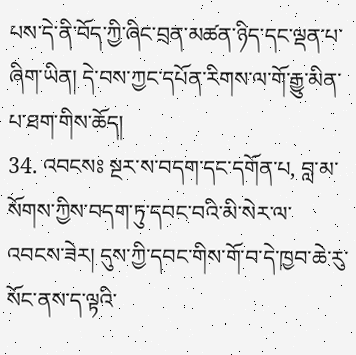པས་དེ་ནི་བོད་ཀྱི་ཞིང་བྲན་མཚན་ཉིད་དང་ལྡན་པ་ཞིག་ཡིན། དེ་བས་ཀྱང་དཔོན་རིགས་ལ་གོ་རྒྱུ་མིན་པ་ཐག་གིས་ཆོད།
34. འབངསཿ སྔར་ས་བདག་དང་དགོན་པ, བླ་མ་སོགས་ཀྱིས་བདག་ཏུ་དབང་བའི་མི་སེར་ལ་འབངས་ཟེར། དུས་ཀྱི་དབང་གིས་གོ་བ་དེ་ཁྱབ་ཆེ་རུ་སོང་ནས་ད་ལྟའི་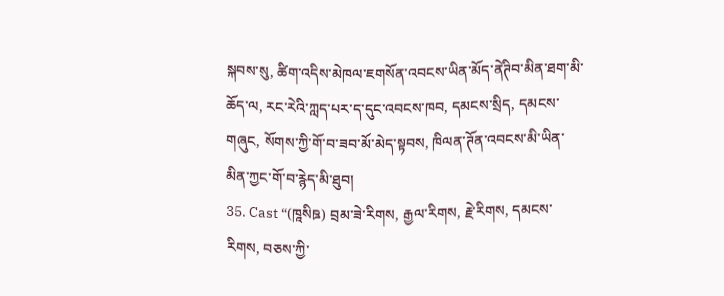སྐབས་སུ, ཚིག་འདིས་མེཁལ་ཇགསོན་འབངས་ཡིན་མོད་ནེཊིབ་མིན་ཐག་མི་ཆོད་ལ, རང་རེའི་ཀླད་པར་ད་དུང་འབངས་ཁབ, དམངས་སྲིད, དམངས་གཞུང, སོགས་ཀྱི་གོ་བ་ཟབ་མོ་མེད་སྟབས, ཁིལན་ཊོན་འབངས་མི་ཡིན་མིན་ཀྱང་གོ་བ་རྙེད་མི་ཐུབ།
35. Cast “(ཁཱསིཋ) བྲམ་ཟེ་རིགས, རྒྱལ་རིགས, རྗེ་རིགས, དམངས་རིགས, བཅས་ཀྱི་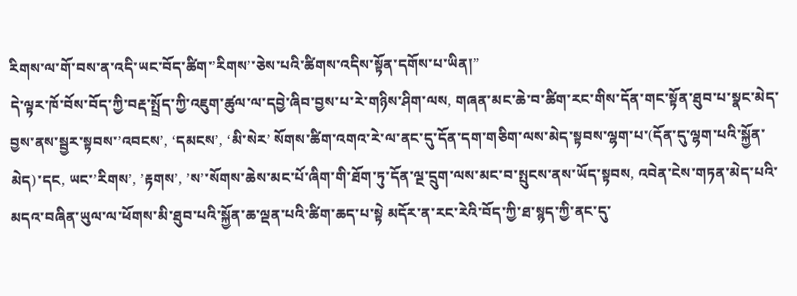རིགས་ལ་གོ་བས་ན་འདི་ཡང་བོད་ཚིག་’རིགས’་ཅེས་པའི་ཚིགས་འདིས་སྟོན་དགོས་པ་ཡིན།”
དེ་ལྟར་ཁོ་བོས་བོད་ཀྱི་བརྡ་སྤྲོད་ཀྱི་འཇུག་ཚུལ་ལ་དབྱེ་ཞིབ་བྱས་པ་རེ་གཉིས་ཤིག་ལས, གཞན་མང་ཆེ་བ་ཚིག་རང་གིས་དོན་གང་སྟོན་ཐུབ་པ་སྣང་མེད་བྱས་ནས་སྦྱར་སྟབས་’འབངས’, ‘དམངས’, ‘མི་སེར’ སོགས་ཚིག་འགའ་རེ་ལ་ནང་དུ་དོན་དག་གཅིག་ལས་མེད་སྟབས་ལྷག་པ་(དོན་དུ་ལྷག་པའི་སྐྱོན་མེད)་དང, ཡང་’རིགས’, ’རྟགས’, ’ས’་སོགས་ཆེས་མང་པོ་ཞིག་གི་ཐོག་ཏུ་དོན་ལྔ་དྲུག་ལས་མང་བ་སྤུངས་ནས་ཡོད་སྟབས, འབེན་ངེས་གཏན་མེད་པའི་མདའ་བཞིན་ཡུལ་ལ་ཕོགས་མི་ཐུབ་པའི་སྐྱོན་ཆ་ལྡན་པའི་ཚིག་ཆད་པ་སྟེ མདོར་ན་རང་རེའི་བོད་ཀྱི་ཐ་སྙད་ཀྱི་ནང་དུ་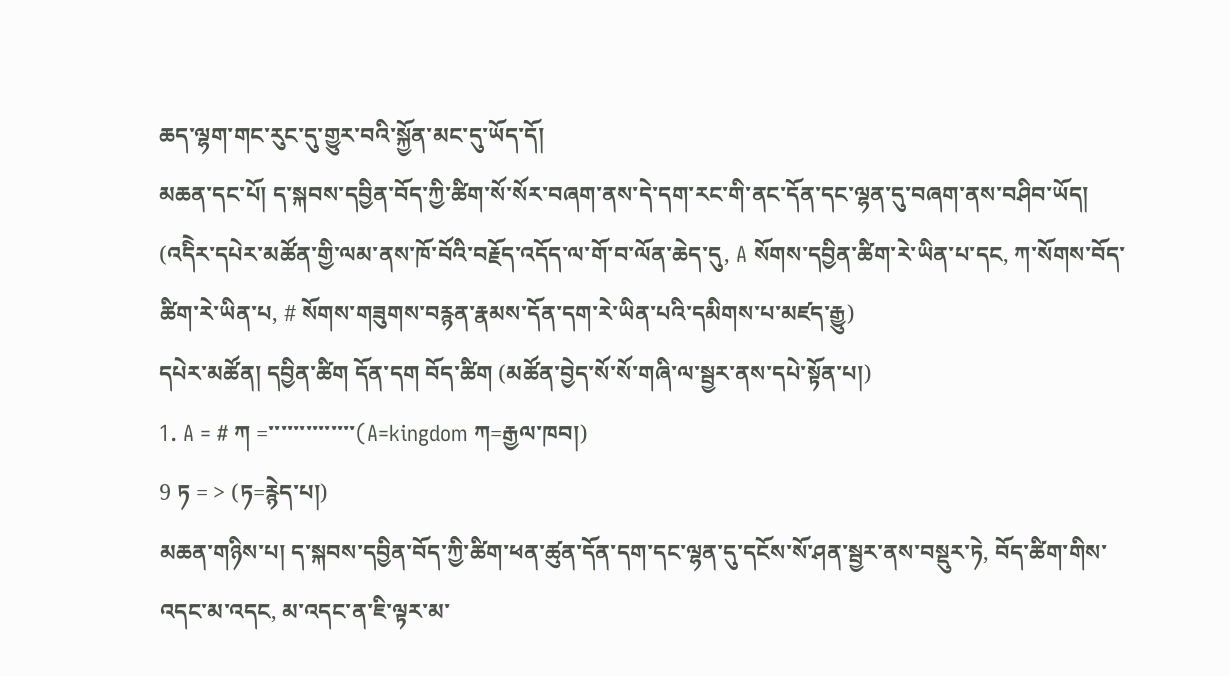ཆད་ལྷག་གང་རུང་དུ་གྱུར་བའི་སྐྱོན་མང་དུ་ཡོད་དོ།
མཆན་དང་པོ། ད་སྐབས་དབྱིན་བོད་ཀྱི་ཚིག་སོ་སོར་བཞག་ནས་དེ་དག་རང་གི་ནང་དོན་དང་ལྷན་དུ་བཞག་ནས་བཤིབ་ཡོད།
(འདིེར་དཔེར་མཚོན་གྱི་ལམ་ནས་ཁོ་བོའི་བརྗོད་འདོད་ལ་གོ་བ་ལོན་ཆེད་དུ, A སོགས་དབྱིན་ཚིག་རེ་ཡིན་པ་དང, ཀ་སོགས་བོད་ཚིག་རེ་ཡིན་པ, # སོགས་གཟུགས་བརྙན་རྣམས་དོན་དག་རེ་ཡིན་པའི་དམིགས་པ་མཛད་རྒྱུ)
དཔེར་མཚོན། དབྱིན་ཚིག དོན་དག བོད་ཚིག (མཚོན་བྱེད་སོ་སོ་གཞི་ལ་སྦྱར་ནས་དཔེ་སྟོན་པ།)
1. A = # ཀ =་་་་་་་་་་་་་་(A=kingdom ཀ=རྒྱལ་ཁབ།)
9 ཏ = > (ཏ=རྙེད་པ།)
མཆན་གཉིས་པ། ད་སྐབས་དབྱིན་བོད་ཀྱི་ཚིག་ཕན་ཚུན་དོན་དག་དང་ལྷན་དུ་དངོས་སོ་ཤན་སྦྱར་ནས་བསྡུར་ཏེ, བོད་ཚིག་གིས་འདང་མ་འདང, མ་འདང་ན་ཇི་ལྟར་མ་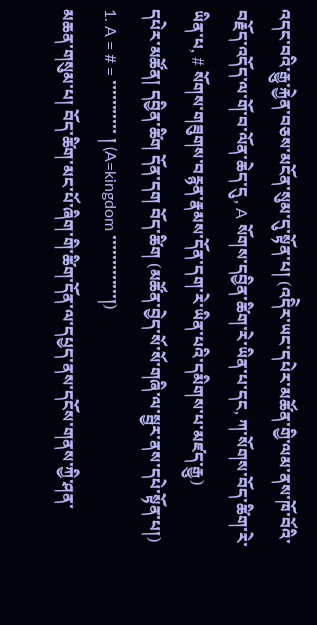འདང་བའི་རྒྱུ་རྐྱེན་བཅས་མངོན་སུམ་དུ་སྟོན་པ། (འདིེར་ཡང་དཔེར་མཚོན་གྱི་ལམ་ནས་ཁོ་བོའི་བརྗོད་འདོད་ལ་གོ་བ་ལོན་ཆེད་དུ, A སོགས་དབྱིན་ཚིག་རེ་ཡིན་པ་དང, ཀ་སོགས་བོད་ཚིག་རེ་ཡིན་པ, # སོགས་གཟུགས་བརྙན་རྣམས་དོན་དག་རེ་ཡིན་པའི་དམིགས་པ་མཛད་རྒྱུ)
དཔེར་མཚོན། དབྱིན་ཚིག དོན་དག བོད་ཚིག (མཚོན་བྱེད་སོ་སོ་གཞི་ལ་སྦྱར་ནས་དཔེ་སྟོན་པ།)
1. A = # = ་་་་་་་་་་་ ། (A=kingdom ་་་་་་་་་་་་་།)
མཆན་གསུམ་པ། བོད་ཚིག་མང་པོ་ཞིག་གི་ཚིག་དོན་ལ་དཔྱད་ནས་དངོས་གནས་ཀྱི་ཤན་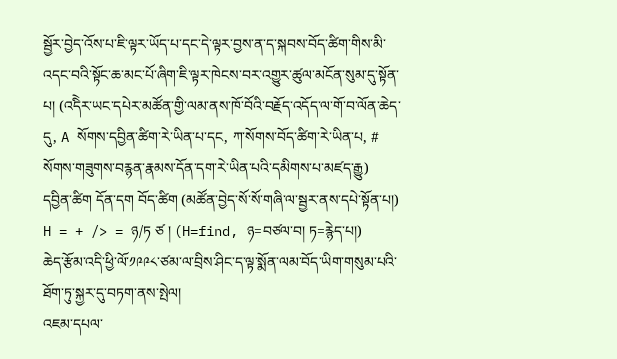སྦྱོར་བྱེད་འོས་པ་ཇི་ལྟར་ཡོད་པ་དང་དེ་ལྟར་བྱས་ན་ད་སྐབས་བོད་ཚིག་གིས་མི་འདང་བའི་སྟོང་ཆ་མང་པོ་ཞིག་ཇི་ལྟར་ཁེངས་བར་འགྱུར་ཚུལ་མངོན་སུམ་དུ་སྟོན་པ། (འདིེར་ཡང་དཔེར་མཚོན་གྱི་ལམ་ནས་ཁོ་བོའི་བརྗོད་འདོད་ལ་གོ་བ་ལོན་ཆེད་དུ, A སོགས་དབྱིན་ཚིག་རེ་ཡིན་པ་དང, ཀ་སོགས་བོད་ཚིག་རེ་ཡིན་པ, # སོགས་གཟུགས་བརྙན་རྣམས་དོན་དག་རེ་ཡིན་པའི་དམིགས་པ་མཛད་རྒྱུ)
དབྱིན་ཚིག དོན་དག བོད་ཚིག (མཚོན་བྱེད་སོ་སོ་གཞི་ལ་སྦྱར་ནས་དཔེ་སྟོན་པ།)
H = + /> = ཉ/ཏ ཙ ། (H=find, ཉ=བཙལ་བ། ཏ=རྙེད་པ།)
ཆེད་རྩོམ་འདི་ཕྱི་ལོ་༡༩༩༨་ཙམ་ལ་བྲིས་ཤིང་ད་ལྟ་སྨོན་ལམ་བོད་ཡིག་གསུམ་པའི་ཐོག་ཏུ་སྐྱར་དུ་བཏག་ནས་སྤེལ།
འཇམ་དཔལ་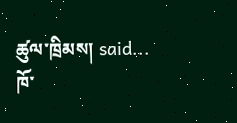ཚུལ་ཁྲིམས། said...
ཁོ་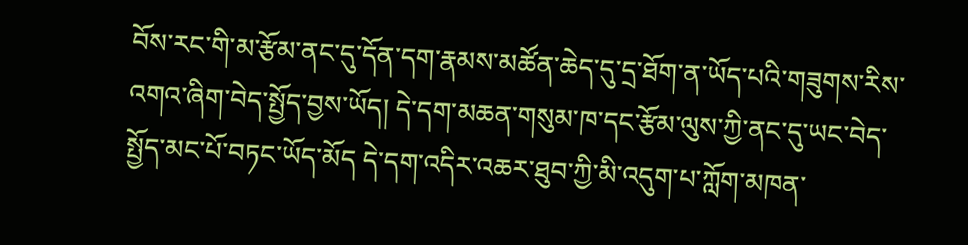བོས་རང་གི་མ་རྩོམ་ནང་དུ་དོན་དག་རྣམས་མཚོན་ཆེད་དུ་དྲ་ཐོག་ན་ཡོད་པའི་གཟུགས་རིས་འགའ་ཞིག་བེད་སྤྱོད་བྱས་ཡོད། དེ་དག་མཆན་གསུམ་ཁ་དང་རྩོམ་ལུས་ཀྱི་ནང་དུ་ཡང་བེད་སྤྱོད་མང་པོ་བཏང་ཡོད་མོད དེ་དག་འདིར་འཆར་ཐུབ་ཀྱི་མི་འདུག་པ་ཀློག་མཁན་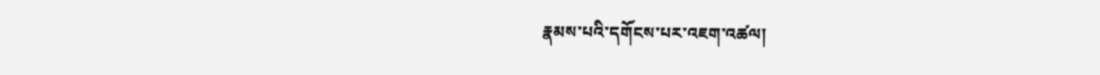རྣམས་པའི་དགོངས་པར་འཇག་འཚལ།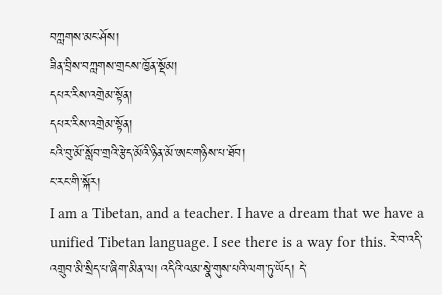བཀླགས་མང་ཤོས།
ཟིན་བྲིས་བཀླགས་གྲངས་ཁྱོན་སྡོམ།
དཔར་རིས་འགྲེམ་སྟོན།
དཔར་རིས་འགྲེམ་སྟོན།
ངའི་བུ་མོ་སློབ་གྲའི་རྩེད་མོའི་ཉིན་མོ་ཨང་གཉིས་པ་ཐོབ།
ང་རང་གི་སྐོར།
I am a Tibetan, and a teacher. I have a dream that we have a unified Tibetan language. I see there is a way for this. རེ་བ་འདི་འགྲུབ་མི་སྲིད་པ་ཞིག་མིན་ལ། འདིའི་ལམ་སྣེ་གུས་པའི་ལག་ཏུ་ཡོད། དེ་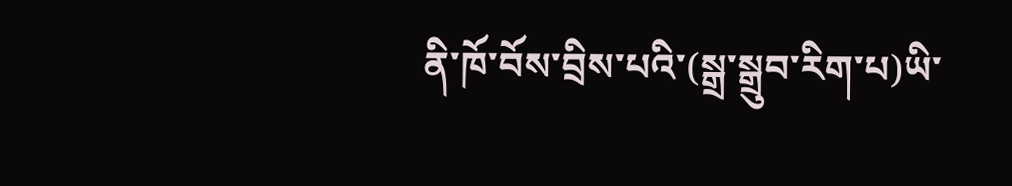ནི་ཁོ་བོས་བྲིས་པའི་(སྒྲ་སྒྲུབ་རིག་པ)ཡི་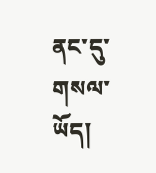ནང་དུ་གསལ་ཡོད།